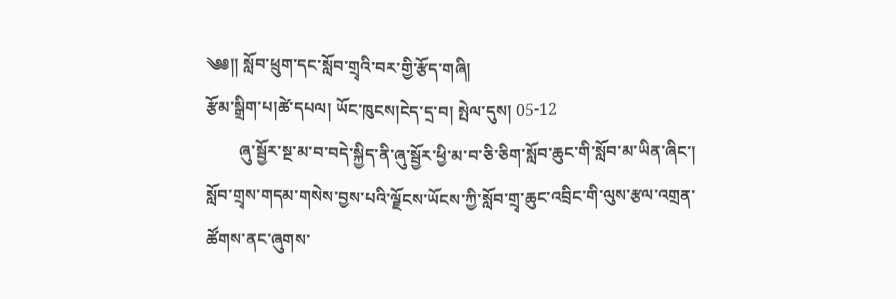༄༅།། སློབ་ཕྲུག་དང་སློབ་གྲྭའི་བར་གྱི་རྩོད་གཞི།
རྩོམ་སྒྲིག་པ།ཚེ་དཔལ། ཡོང་ཁུངས།ངེད་དྲ་བ། སྤེལ་དུས། 05-12
        ཞུ་སྦྱོར་སྔ་མ་བ་བདེ་སྐྱིད་ནི་ཞུ་སྦྱོར་ཕྱི་མ་བ་ཅི་ཅིག་སློབ་ཆུང་གི་སློབ་མ་ཡིན་ཞིང་། སློབ་གྲྭས་གདམ་གསེས་བྱས་པའི་ལྗོངས་ཡོངས་ཀྱི་སློབ་གྲྭ་ཆུང་འབྲིང་གི་ལུས་རྩལ་འགྲན་ཚོགས་ནང་ཞུགས་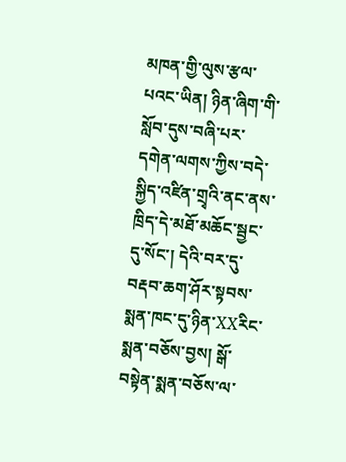མཁན་གྱི་ལུས་རྩལ་པའང་ཡིན། ཉིན་ཞིག་གི་སློབ་དུས་བཞི་པར་དགེན་ལགས་ཀྱིས་བདེ་སྐྱིད་འཛིན་གྲྭའི་ནང་ནས་ཁྲིད་དེ་མཐོ་མཆོང་སྦྱང་དུ་སོང་། དེའི་བར་དུ་བརྡབ་ཆག་ཤོར་སྟབས་སྨན་ཁང་དུ་ཉིན་XXརིང་སྨན་བཅོས་བྱས། སྒོ་བསྟེན་སྨན་བཅོས་ལ་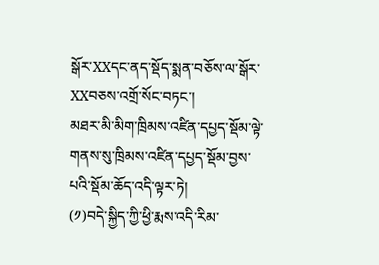སྒོར་XXདང་ནད་སྡོད་སྨན་བཅོས་ལ་སྒོར་XXབཅས་འགྲོ་སོང་བཏང་།
མཐར་མི་མིག་ཁྲིམས་འཛིན་དཔྱད་སྡོམ་ལྟེ་གནས་སུ་ཁྲིམས་འཛིན་དཔྱད་སྡོམ་བྱས་པའི་སྡོམ་ཆོད་འདི་ལྟར་ཏེ།
(༡)བདེ་སྐྱིད་ཀྱི་ཕྱི་རྨས་འདི་རིམ་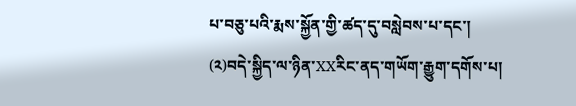པ་བཅུ་པའི་རྨས་སྐྱོན་གྱི་ཚད་དུ་བསླེབས་པ་དང་།
(༢)བདེ་སྐྱིད་ལ་ཉིན་XXརིང་ནད་གཡོག་རྒྱུག་དགོས་པ།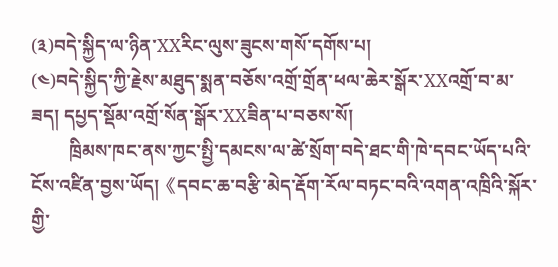(༣)བདེ་སྐྱིད་ལ་ཉིན་XXརིང་ལུས་ཟུངས་གསོ་དགོས་པ།
(༤)བདེ་སྐྱིད་ཀྱི་རྗེས་མཐུད་སྨན་བཅོས་འགྲོ་གྲོན་ཕལ་ཆེར་སྒོར་XXའགྲོ་བ་མ་ཟད། དཔྱད་སྡོམ་འགྲོ་སོན་སྒོར་XXཟིན་པ་བཅས་སོ།
        ཁྲིམས་ཁང་ནས་ཀྱང་སྤྱི་དམངས་ལ་ཚེ་སྲོག་བདེ་ཐང་གི་ཁེ་དབང་ཡོད་པའི་ངོས་འཛིན་བྱས་ཡོད།《དབང་ཆ་བརྩི་མེད་རྡོག་རོལ་བཏང་བའི་འགན་འཁྲིའི་སྐོར་གྱི་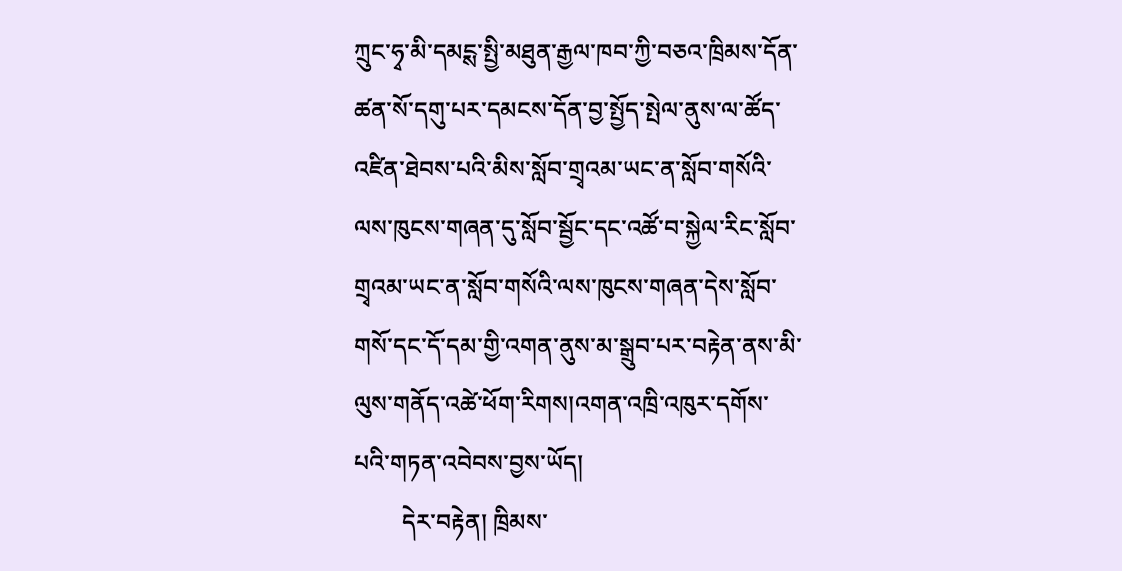ཀྲུང་ཧྭ་མི་དམངྶ་སྤྱི་མཐུན་རྒྱལ་ཁབ་ཀྱི་བཅའ་ཁྲིམས་དོན་ཚན་སོ་དགུ་པར་དམངས་དོན་བྱ་སྤྱོད་སྤེལ་ནུས་ལ་ཚོད་འཛིན་ཐེབས་པའི་མིས་སློབ་གྲྭའམ་ཡང་ན་སློབ་གསོའི་ལས་ཁུངས་གཞན་དུ་སློབ་སྦྱོང་དང་འཚོ་བ་སྐྱེལ་རིང་སློབ་གྲྭའམ་ཡང་ན་སློབ་གསོའི་ལས་ཁུངས་གཞན་དེས་སློབ་གསོ་དང་དོ་དམ་གྱི་འགན་ནུས་མ་སྒྲུབ་པར་བརྟེན་ནས་མི་ལུས་གནོད་འཚེ་ཕོག་རིགས།འགན་འཁྲི་འཁུར་དགོས་པའི་གཏན་འབེབས་བྱས་ཡོད།
        དེར་བརྟེན། ཁྲིམས་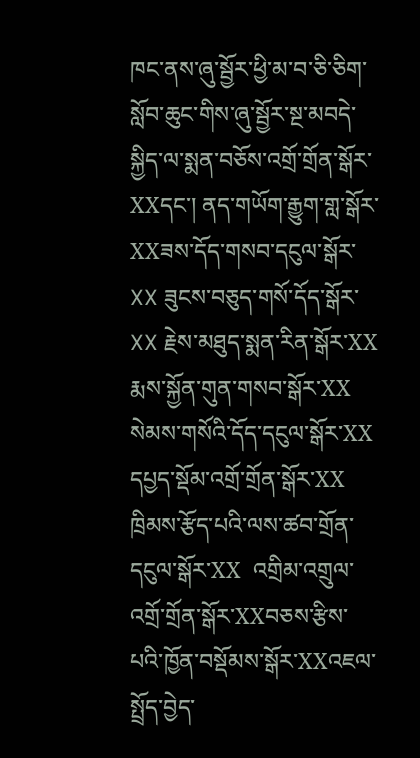ཁང་ནས་ཞུ་སྦྱོར་ཕྱི་མ་བ་ཅི་ཅིག་སློབ་ཆུང་གིས་ཞུ་སྦྱོར་སྔ་མབདེ་སྐྱིད་ལ་སྨན་བཅོས་འགྲོ་གྲོན་སྒོར་XXདང་། ནད་གཡོག་རྒྱུག་གླ་སྒོར་XXཟས་དོད་གསབ་དངུལ་སྒོར་XX ཟུངས་བཅུད་གསོ་དོད་སྒོར་XX རྗེས་མཐུད་སྨན་རིན་སྒོར་XX  རྨས་སྐྱོན་གུན་གསབ་སྒོར་XX  སེམས་གསོའི་དོད་དངུལ་སྒོར་XX  དཔྱད་སྡོམ་འགྲོ་གྲོན་སྒོར་XX  ཁྲིམས་རྩོད་པའི་ལས་ཚབ་གྲོན་དངུལ་སྒོར་XX  འགྲིམ་འགྲུལ་འགྲོ་གྲོན་སྒོར་XXབཅས་རྩིས་པའི་ཁྱོན་བསྡོམས་སྒོར་XXའཇལ་སྤྲོད་བྱེད་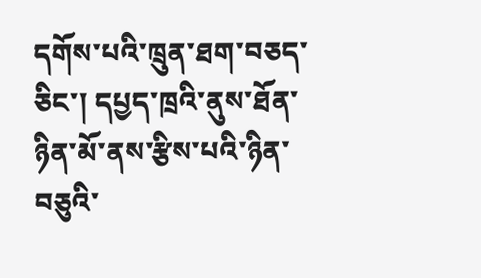དགོས་པའི་ཁྲུན་ཐག་བཅད་ཅིང་། དཔྱད་ཁྲའི་ནུས་ཐོན་ཉིན་མོ་ནས་རྩིས་པའི་ཉིན་བཅུའི་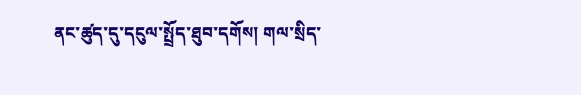ནང་ཚུད་དུ་དངུལ་སྤྲོད་ཐུབ་དགོས། གལ་སྲིད་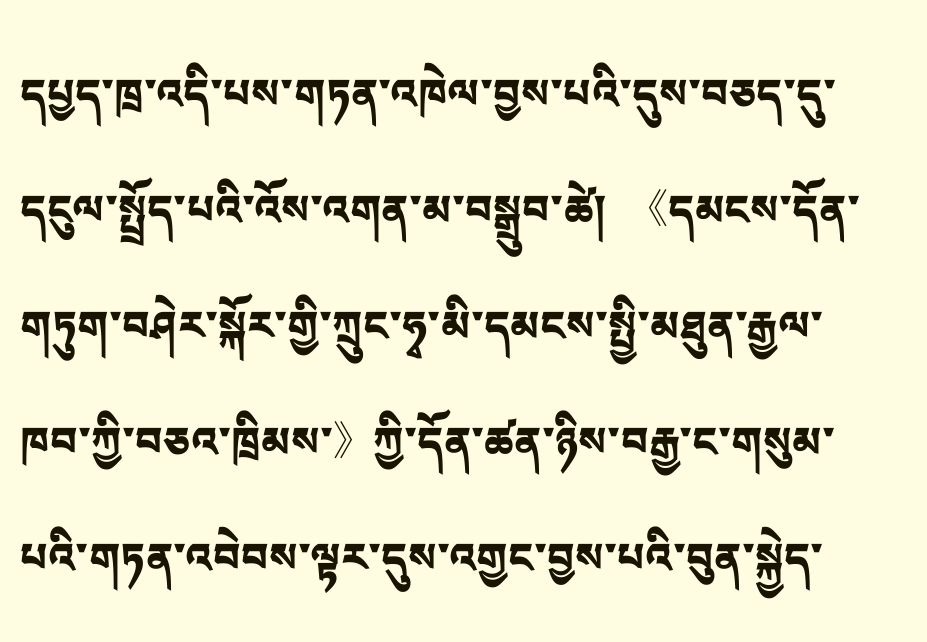དཔྱད་ཁྲ་འདི་པས་གཏན་འཁེལ་བྱས་པའི་དུས་བཅད་དུ་དངུལ་སྤྲོད་པའི་འོས་འགན་མ་བསྒྲུབ་ཚེ།  《དམངས་དོན་གཏུག་བཤེར་སྐོར་གྱི་ཀྲུང་ཧྭ་མི་དམངས་སྤྱི་མཐུན་རྒྱལ་ཁབ་ཀྱི་བཅའ་ཁྲིམས་》ཀྱི་དོན་ཚན་ཉིས་བརྒྱ་ང་གསུམ་པའི་གཏན་འབེབས་ལྟར་དུས་འགྱང་བྱས་པའི་བུན་སྐྱེད་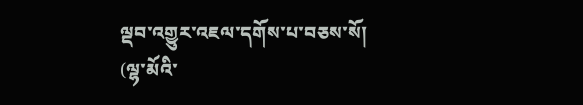ལྡབ་འགྱུར་འཇལ་དགོས་པ་བཅས་སོ།
(ལྷ་མོའི་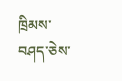ཁྲིམས་བཤད་ཅེས་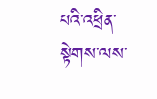པའི་འཕྲིན་སྟེགས་ལས་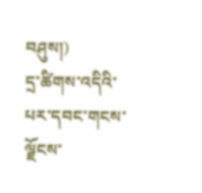བཤུས།)
དྲ་ཚིགས་འདིའི་པར་དབང་གངས་ལྗོངས་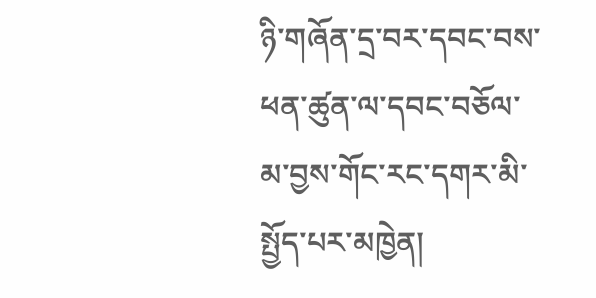ཉི་གཞོན་དྲ་བར་དབང་བས་ཕན་ཚུན་ལ་དབང་བཅོལ་མ་བྱས་གོང་རང་དགར་མི་སྤྱོད་པར་མཁྱེན།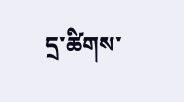དྲ་ཚིགས་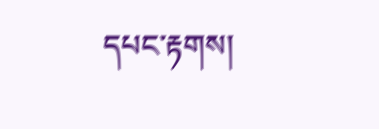དཔང་རྟགས།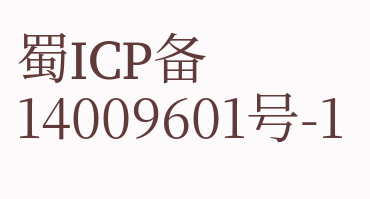蜀ICP备14009601号-1